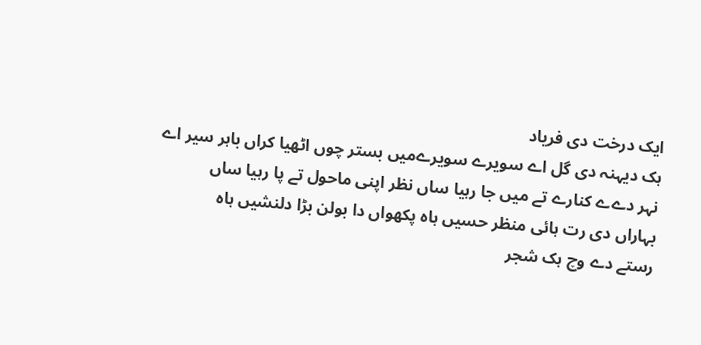ایک درخت دی فریاد
ہک دیہنہ دی گل اے سویرے سویرےمیں بستر چوں اٹھیا کراں باہر سیر اے
نہر دےے کنارے تے میں جا رہیا ساں نظر اپنی ماحول تے پا رہیا ساں
بہاراں دی رت ہائی منظر حسیں ہاہ پکھواں دا بولن بڑا دلنشیں ہاہ
رستے دے وچ ہک شجر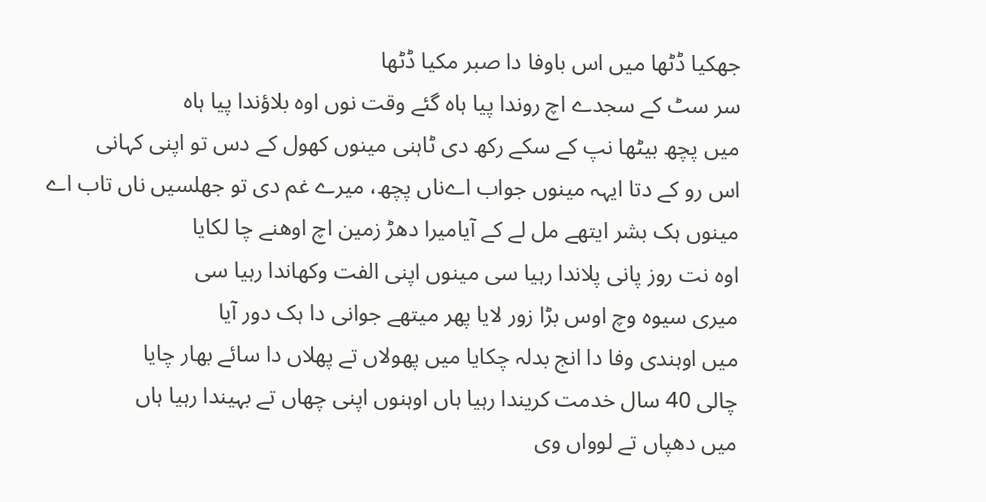جھکیا ڈٹھا میں اس باوفا دا صبر مکیا ڈٹھا
سر سٹ کے سجدے اچ روندا پیا ہاہ گئے وقت نوں اوہ بلاؤندا پیا ہاہ
میں پچھ بیٹھا نپ کے سکے رکھ دی ٹاہنی مینوں کھول کے دس تو اپنی کہانی
اس رو کے دتا ایہہ مینوں جواب اےناں پچھ، میرے غم دی تو جھلسیں ناں تاب اے
مینوں ہک بشر ایتھے مل لے کے آیامیرا دھڑ زمین اچ اوھنے چا لکایا
اوہ نت روز پانی پلاندا رہیا سی مینوں اپنی الفت وکھاندا رہیا سی
میری سیوہ وچ اوس بڑا زور لایا پھر میتھے جوانی دا ہک دور آیا
میں اوہندی وفا دا انج بدلہ چکایا میں پھولاں تے پھلاں دا سائے بھار چایا
چالی 40 سال خدمت کریندا رہیا ہاں اوہنوں اپنی چھاں تے بہیندا رہیا ہاں
میں دھپاں تے لوواں وی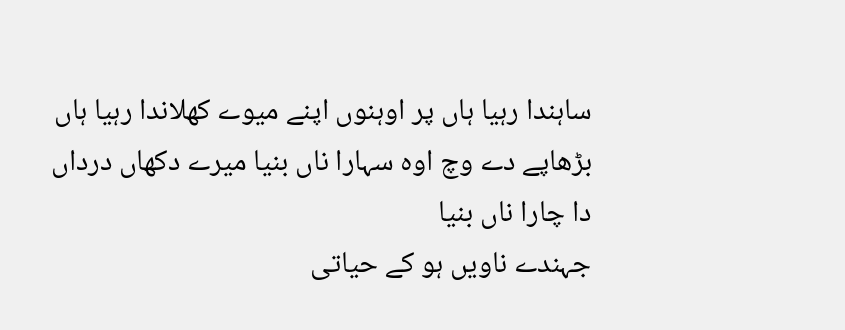ساہندا رہیا ہاں پر اوہنوں اپنے میوے کھلاندا رہیا ہاں
بڑھاپے دے وچ اوہ سہارا ناں بنیا میرے دکھاں درداں دا چارا ناں بنیا
جہندے ناویں ہو کے حیاتی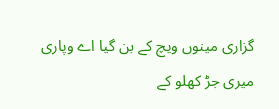گزاری مینوں ویچ کے بن گیا اے وپاری
میری جڑ کھلو کے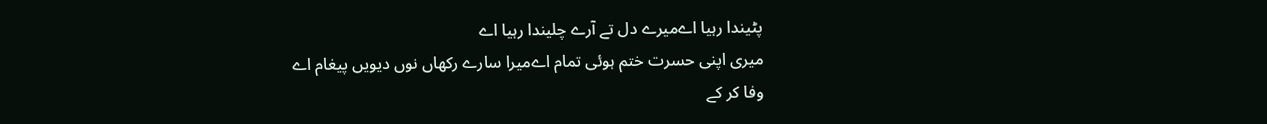پٹیندا رہیا اےمیرے دل تے آرے چلیندا رہیا اے
میری اپنی حسرت ختم ہوئی تمام اےمیرا سارے رکھاں نوں دیویں پیغام اے
وفا کر کے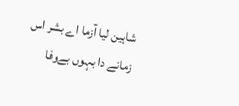شاہین لیا آزما اے بشر اس زمانے دا بہوں بےوفا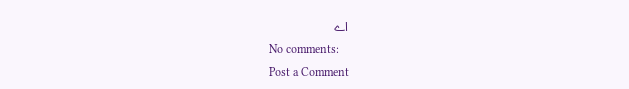اے
No comments:
Post a Comment